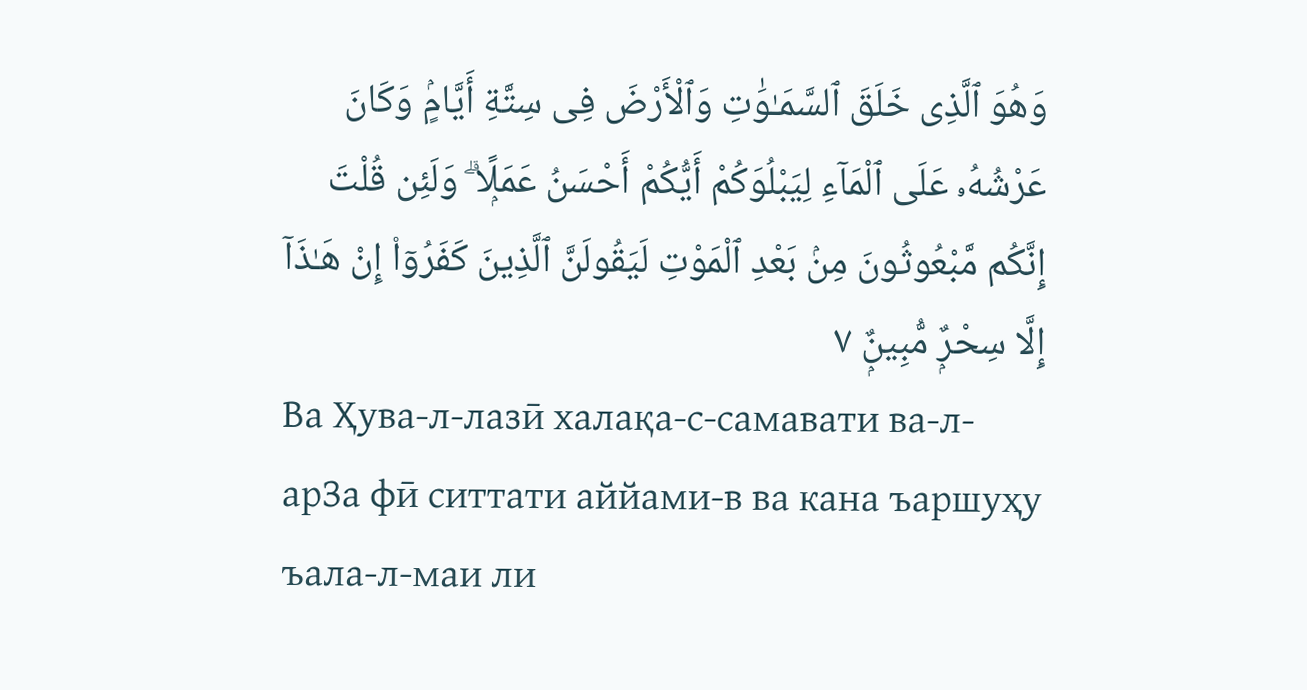وَهُوَ ٱلَّذِى خَلَقَ ٱلسَّمَـٰوَٰتِ وَٱلْأَرْضَ فِى سِتَّةِ أَيَّامٍۢ وَكَانَ عَرْشُهُۥ عَلَى ٱلْمَآءِ لِيَبْلُوَكُمْ أَيُّكُمْ أَحْسَنُ عَمَلًۭا ۗ وَلَئِن قُلْتَ إِنَّكُم مَّبْعُوثُونَ مِنۢ بَعْدِ ٱلْمَوْتِ لَيَقُولَنَّ ٱلَّذِينَ كَفَرُوٓا۟ إِنْ هَـٰذَآ إِلَّا سِحْرٌۭ مُّبِينٌۭ ٧
Ва Ҳува-л-лазӣ халақа-с-самавати ва-л-арЗа фӣ ситтати аййами-в ва кана ъаршуҳу ъала-л-маи ли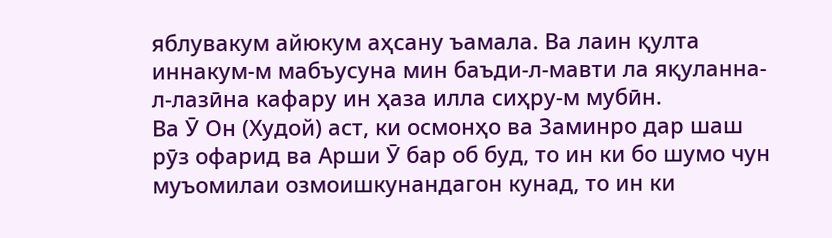яблувакум айюкум аҳсану ъамала. Ва лаин қулта иннакум-м мабъусуна мин баъди-л-мавти ла яқуланна-л-лазӣна кафару ин ҳаза илла сиҳру-м мубӣн.
Ва Ӯ Он (Худой) аст, ки осмонҳо ва Заминро дар шаш рӯз офарид ва Арши Ӯ бар об буд, то ин ки бо шумо чун муъомилаи озмоишкунандагон кунад, то ин ки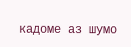кадоме аз шумо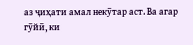аз ҷиҳати амал некӯтар аст. Ва агар гӯйӣ, ки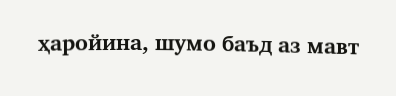ҳаройина, шумо баъд аз мавт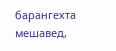барангехта мешавед,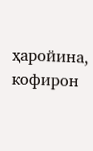ҳаройина, кофирон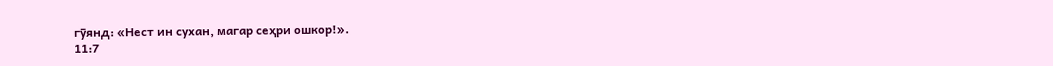гӯянд: «Нест ин сухан, магар сеҳри ошкор!».
11:7